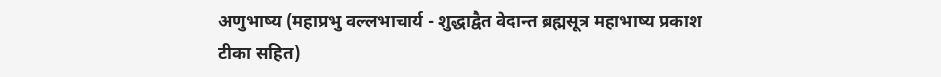अणुभाष्य (महाप्रभु वल्लभाचार्य - शुद्धाद्वैत वेदान्त ब्रह्मसूत्र महाभाष्य प्रकाश टीका सहित)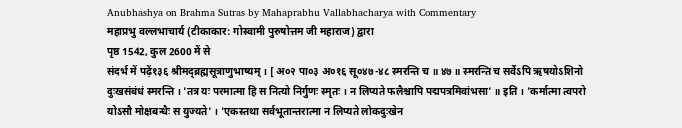Anubhashya on Brahma Sutras by Mahaprabhu Vallabhacharya with Commentary
महाप्रभु वल्लभाचार्य (टीकाकार: गोस्वामी पुरुषोत्तम जी महाराज) द्वारा
पृष्ठ 1542, कुल 2600 में से
संदर्भ में पढ़ें१३६ श्रीमद्ब्रह्मसूत्राणुभाष्यम् । [ अ०२ पा०३ अ०१६ सू०४७-४८ स्मरन्ति च ॥ ४७ ॥ स्मरन्ति च सर्वेऽपि ऋषयोऽशिनो दुःखसंबंधं स्मरन्ति । 'तत्र यः परमात्मा हि स नित्यो निर्गुणः स्मृतः । न लिप्यते फलैश्चापि पद्मपत्रमिवांभसा' ॥ इति । 'कर्मात्मा त्वपरो योऽसौ मोक्षबन्धैः स युज्यते' । 'एकस्तथा सर्वभूतान्तरात्मा न लिप्यते लोकदुःखेन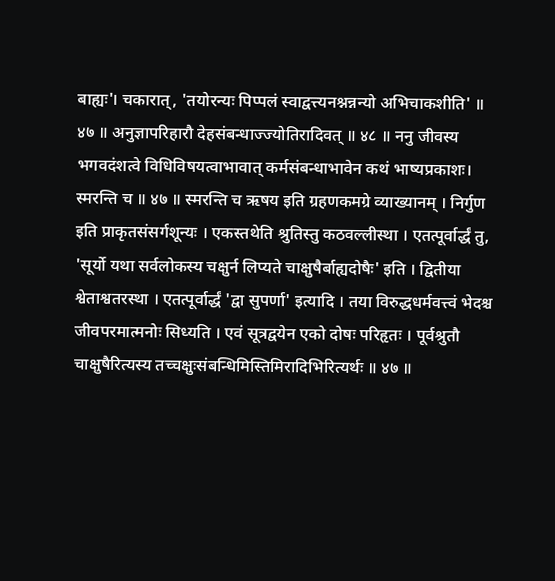बाह्यः'। चकारात्, 'तयोरन्यः पिप्पलं स्वाद्वत्त्यनश्नन्नन्यो अभिचाकशीति' ॥ ४७ ॥ अनुज्ञापरिहारौ देहसंबन्धाज्ज्योतिरादिवत् ॥ ४८ ॥ ननु जीवस्य भगवदंशत्वे विधिविषयत्वाभावात् कर्मसंबन्धाभावेन कथं भाष्यप्रकाशः। स्मरन्ति च ॥ ४७ ॥ स्मरन्ति च ऋषय इति ग्रहणकमग्रे व्याख्यानम् । निर्गुण इति प्राकृतसंसर्गशून्यः । एकस्तथेति श्रुतिस्तु कठवल्लीस्था । एतत्पूर्वार्द्धं तु, 'सूर्यो यथा सर्वलोकस्य चक्षुर्न लिप्यते चाक्षुषैर्बाह्यदोषैः' इति । द्वितीया श्वेताश्वतरस्था । एतत्पूर्वार्द्धं 'द्वा सुपर्णा' इत्यादि । तया विरुद्धधर्मवत्त्वं भेदश्च जीवपरमात्मनोः सिध्यति । एवं सूत्रद्वयेन एको दोषः परिहृतः । पूर्वश्रुतौ चाक्षुषैरित्यस्य तच्चक्षुःसंबन्धिमिस्तिमिरादिभिरित्यर्थः ॥ ४७ ॥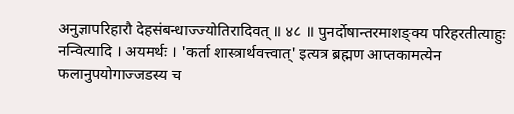अनुज्ञापरिहारौ देहसंबन्धाज्ज्योतिरादिवत् ॥ ४८ ॥ पुनर्दोषान्तरमाशङ्क्य परिहरतीत्याहुः नन्वित्यादि । अयमर्थः । 'कर्ता शास्त्रार्थवत्त्वात्' इत्यत्र ब्रह्मण आप्तकामत्येन फलानुपयोगाज्जडस्य च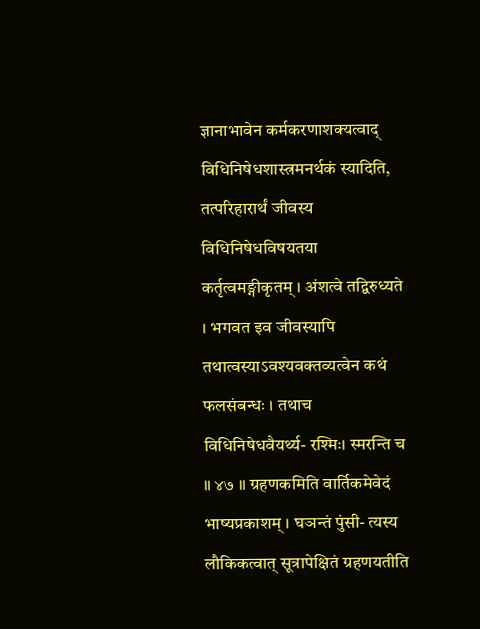ज्ञानाभावेन कर्मकरणाशक्यत्वाद् विधिनिषेधशास्त्रमनर्थकं स्यादिति, तत्परिहारार्थं जीवस्य विधिनिषेधविषयतया कर्तृत्वमङ्गीकृतम् । अंशत्वे तद्विरुध्यते । भगवत इव जीवस्यापि तथात्वस्याऽवश्यवक्तव्यत्वेन कथं फलसंबन्धः । तथाच विधिनिषेधवैयर्थ्य- रश्मिः। स्मरन्ति च ॥ ४७ ॥ ग्रहणकमिति वार्तिकमेवेदं भाष्यप्रकाशम् । घञन्तं पुंसी- त्यस्य लौकिकत्वात् सूत्रापेक्षितं ग्रहणयतीति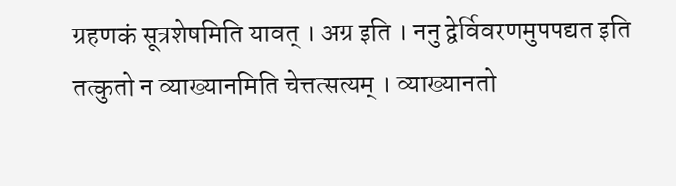ग्रहणकं सूत्रशेषमिति यावत् । अग्र इति । ननु द्वेर्विवरणमुपपद्यत इति तत्कुतो न व्याख्यानमिति चेत्तत्सत्यम् । व्याख्यानतो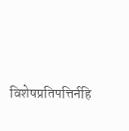विशेषप्रतिपत्तिर्नहि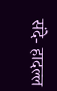संदे- हादल्ल